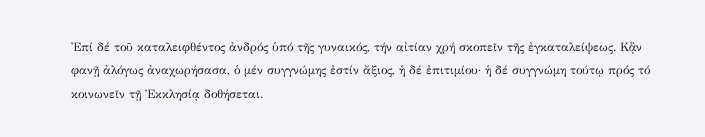Ἐπί δέ τοῦ καταλειφθέντος ἀνδρός ὑπό τῆς γυναικός, τήν αἰτίαν χρή σκοπεῖν τῆς ἐγκαταλείψεως. Κᾂν φανῇ ἀλόγως ἀναχωρήσασα, ὁ μέν συγγνώμης ἐστίν ἄξιος, ἡ δέ ἐπιτιμίου· ἡ δέ συγγνώμη τούτῳ πρός τό κοινωνεῖν τῇ Ἐκκλησίᾳ δοθήσεται.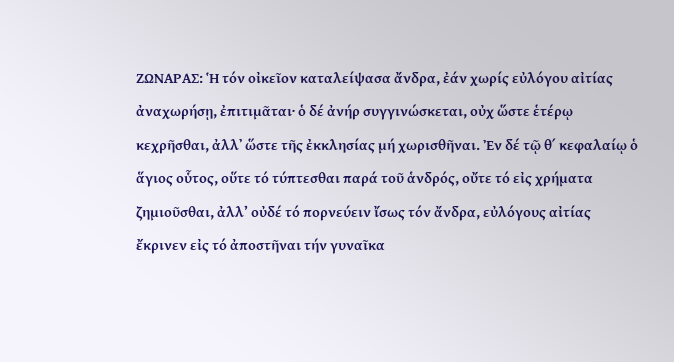ΖΩΝΑΡΑΣ: Ἡ τόν οἰκεῖον καταλείψασα ἄνδρα, ἐάν χωρίς εὐλόγου αἰτίας ἀναχωρήσῃ, ἐπιτιμᾶται∙ ὁ δέ ἀνήρ συγγινώσκεται, οὐχ ὥστε ἑτέρῳ κεχρῆσθαι, ἀλλ᾽ ὥστε τῆς ἐκκλησίας μή χωρισθῆναι. Ἐν δέ τῷ θ΄ κεφαλαίῳ ὁ ἅγιος οὗτος, οὕτε τό τύπτεσθαι παρά τοῦ ἁνδρός, οὔτε τό εἰς χρήματα ζημιοῦσθαι, ἀλλ’ οὐδέ τό πορνεύειν ἴσως τόν ἄνδρα, εὐλόγους αἰτίας ἔκρινεν εἰς τό ἀποστῆναι τήν γυναῖκα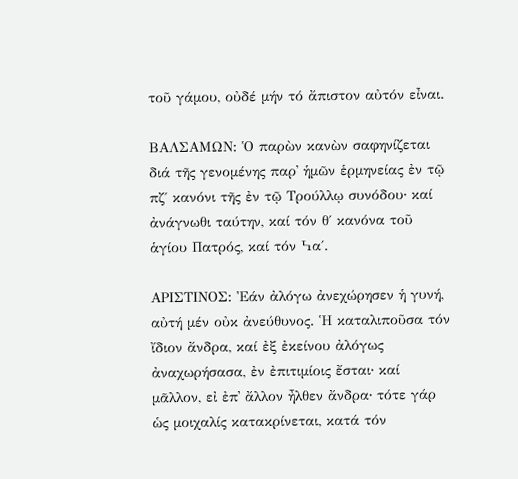τοῦ γάμου, οὐδέ μήν τό ἄπιστον αὐτόν εἶναι.

ΒΑΛΣΑΜΩΝ: Ὁ παρὼν κανὼν σαφηνίζεται διά τῆς γενομένης παρ᾿ ἡμῶν ἑρμηνείας ἐν τῷ πζ΄ κανόνι τῆς ἐν τῷ Τρούλλῳ συνόδου∙ καί ἀνάγνωθι ταύτην, καί τόν θ΄ κανόνα τοῦ ἁγίου Πατρός, καί τόν Ϟα΄.

ΑΡΙΣΤΙΝΟΣ: Ἐάν ἀλόγω ἀνεχώρησεν ἡ γυνή, αὐτή μέν οὐκ ἀνεύθυνος. Ἡ καταλιποῦσα τόν ἴδιον ἄνδρα, καί ἐξ ἐκείνου ἀλόγως ἀναχωρήσασα, ἐν ἐπιτιμίοις ἔσται∙ καί μᾶλλον, εἰ ἐπ᾿ ἄλλον ἦλθεν ἄνδρα∙ τότε γάρ ὡς μοιχαλίς κατακρίνεται, κατά τόν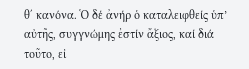θ΄ κανόνα. Ὁ δέ ἀνήρ ὁ καταλειφθείς ὑπ’ αὐτῆς, συγγνώμης ἐστίν ἄξιος, καί διά τοῦτο, εἰ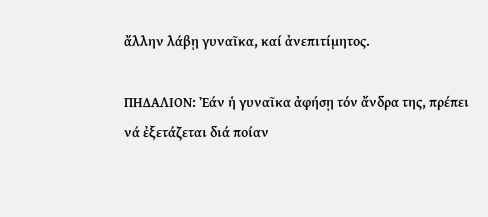ἄλλην λάβῃ γυναῖκα, καί ἀνεπιτίμητος.

ΠΗΔΑΛΙΟΝ: Ἐάν ἡ γυναῖκα ἀφήσῃ τόν ἄνδρα της, πρέπει νά ἐξετάζεται διά ποίαν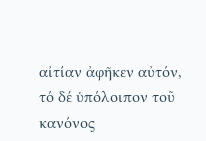αἰτίαν ἀφῆκεν αὐτόν, τό δέ ὑπόλοιπον τοῦ κανόνος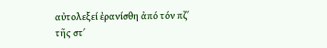αὐτολεξεί ἐρανίσθη ἀπό τόν πζ΄ τῆς στ΄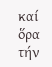καί ὅρα τήν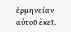ἑρμηνείαν αὐτοῦ ἐκεῖ.